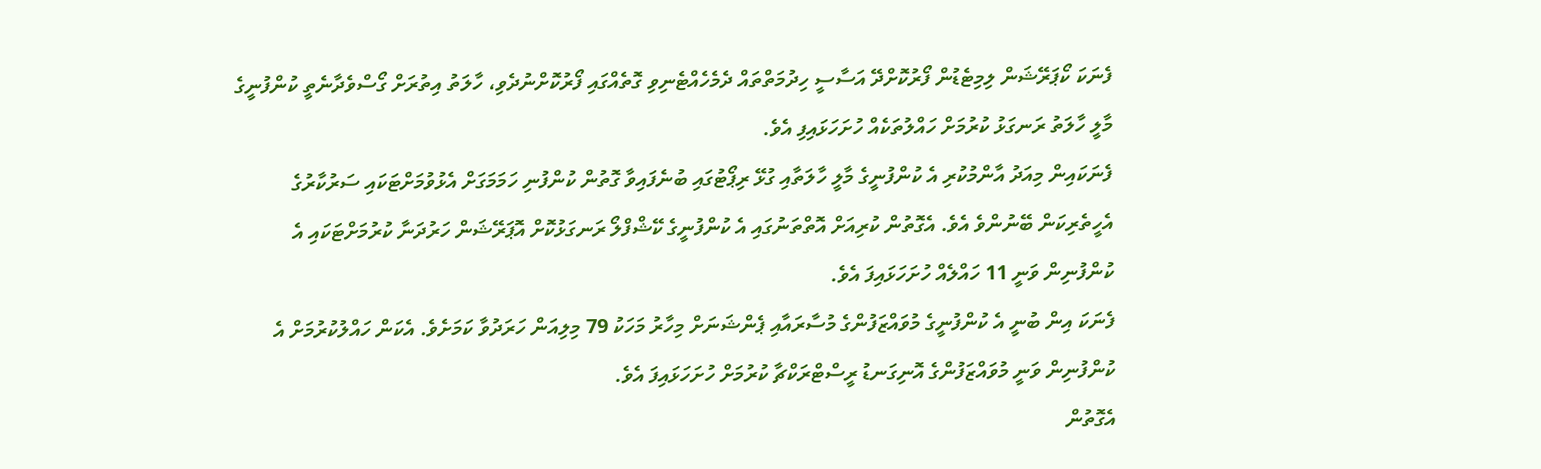ފެނަކަ ކޯޕަރޭޝަން ލިމިޓެޑުން ފޯރުކޮށްދޭ އަސާސީ ހިދުމަތްތައް ދެމެހެއްޓެނިވި ގޮތެއްގައި ފޯރުކޮށްނުދެވި، ހާލަތު އިތުރަށް ގޯސްވެދާނެތީ ކުންފުނީގެ މާލީ ހާލަތު ރަނގަޅު ކުރުމަށް ހައްލުތަކެއް ހުށަހަޅައިފި އެވެ.
ފެނަކައިން މިއަދު އާންމުކުރި އެ ކުންފުނީގެ މާލީ ހާލަތާއި ގުޅޭ ރިޕޯޓުގައި ބުނެފައިވާ ގޮތުން ކުންފުނި ހަމަމަގަށް އެޅުވުމަށްޓަކައި ސަރުކާރުގެ އެހީތެރިކަން ބޭނުންވެ އެވެ. އެގޮތުން ކުރިއަށް އޮތްތަނުގައި އެ ކުންފުނީގެ ކޭޝްފްލޯ ރަނގަޅުކޮށް އޮޕަރޭޝަން ހަރުދަނާ ކުރުމަށްޓަކައި އެ ކުންފުނިން ވަނީ 11 ހައްލެއް ހުށަހަޅައިފަ އެވެ.
ފެނަކަ އިން ބުނީ އެ ކުންފުނީގެ މުވައްޒަފުންގެ މުސާރައާއި ޕެންޝަނަށް މިހާރު މަހަކު 79 މިލިއަން ހަރަދުވާ ކަމަށެވެ. އެކަން ހައްލުކުރުމަށް އެ ކުންފުނިން ވަނީ މުވައްޒަފުންގެ އޮނިގަނޑު ރީސްޓްރަކްޗާ ކުރުމަށް ހުށަހަޅައިފަ އެވެ.
އެގޮތުން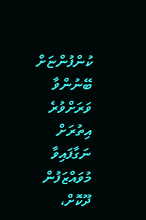ކުންފުންޏަށް ބޭނުންވާ ވަރަށްވުރެ އިތުރަށް ނަގާފައިވާ މުވައްޒަފުން ދޫކޮށް،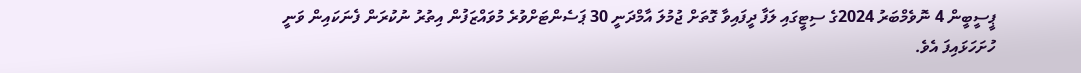ޕީސީބީން 4 ނޮވެމްބަރު 2024ގެ ސިޓީގައި ލަފާ ދީފައިވާ ގޮތަށް ޖުމުލަ އާމްދަނީ 30 ޕަސެންޓަށްވުރެ މުވައްޒަފުން އިތުރު ނުކުރަން ފެނަކައިން ވަނީ ހުށަހަޅައިފަ އެވެ.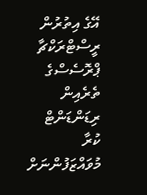އޭގެ އިތުރުން ރީސްޓްރަކްޗާ ޕްރޮސެސްގެ ތެރެއިން ރިޑަންޑަންޓް ކުރާ މުވައްޒަފުންނަށް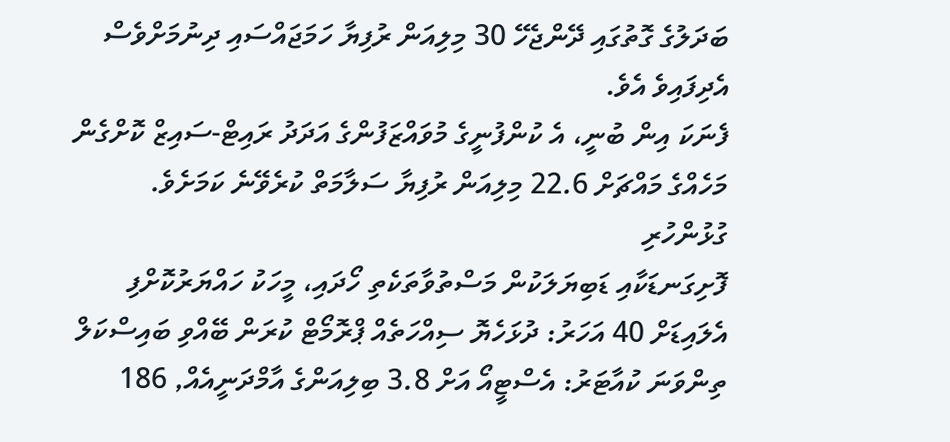ބަދަލުގެ ގޮތުގައި ދޭންޖެހޭ 30 މިލިއަން ރުފިޔާ ހަމަޖައްސައި ދިނުމަށްވެސް އެދިފައިވެ އެވެ.
ފެނަކަ އިން ބުނީ، އެ ކުންފުނީގެ މުވައްޒަފުންގެ އަދަދު ރައިޓް-ސައިޒް ކޮށްގެން މަހެއްގެ މައްޗަށް 22.6 މިލިއަން ރުފިޔާ ސަލާމަތް ކުރެވޭނެ ކަމަށެވެ.
ގުޅުންހުރި
ފޮށިގަނޑަކާއި ޑަބިޔަލަކުން މަސްތުވާތަކެތި ހޯދައި، މީހަކު ހައްޔަރުކޮށްފި
އެލައިޑަށް 40 އަހަރު: ދުޅަހެޔޮ ސިއްހަތެއް ޕްރޮމޯޓް ކުރަން ބޭއްވި ބައިސްކަލް
ތިންވަނަ ކުއާޓަރު: އެސްޓީއޯ އަށް 3.8 ބިލިއަންގެ އާމްދަނީއެއް, 186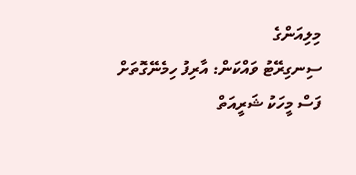މިލިއަންގެ
ސިނގިރޭޓު ވައްކަން: އާރިފު ހިމެނޭގޮތަށް ފަސް މީހަކު ޝަރީއަތް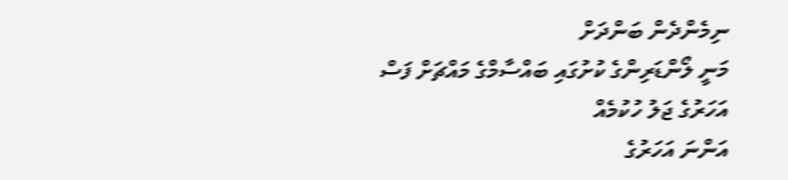ނިމެންދެން ބަންދަށް
މަނީ ލޯންޑަރިންގެ ކުށުގައި ބައްސާމްގެ މައްޗަށް ފަސް އަހަރުގެ ޖަލު ހުކުމެއް
އަންނަ އަހަރުގެ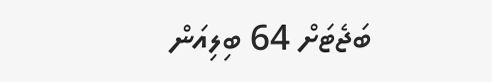ބަޖެޓަށް 64 ބިލިއަން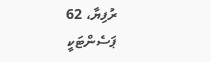ރުފިޔާ، 62 ޕަސެންޓަކީ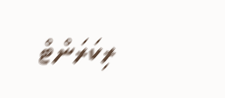ރިކަރަންޓް